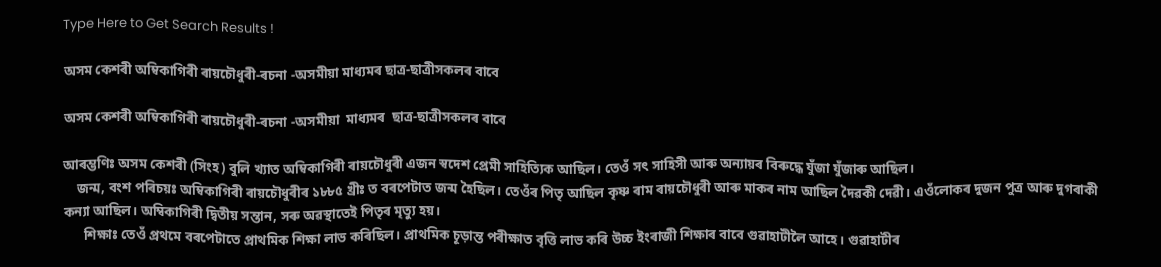Type Here to Get Search Results !

অসম কেশৰী অম্বিকাগিৰী ৰায়চৌধুৰী-ৰচনা -অসমীয়া মাধ্যমৰ ছাত্ৰ-ছাত্ৰীসকলৰ বাবে

অসম কেশৰী অম্বিকাগিৰী ৰায়চৌধুৰী-ৰচনা -অসমীয়া  মাধ্যমৰ  ছাত্ৰ-ছাত্ৰীসকলৰ বাবে

আৰম্ভণিঃ অসম কেশৰী (সিংহ) বুলি খ্যাত অম্বিকাগিৰী ৰায়চৌধুৰী এজন স্বদেশ প্রেমী সাহিত্যিক আছিল। তেওঁ সৎ সাহিসী আৰু অন্যায়ৰ বিৰুদ্ধে যুঁজা যুঁজাৰু আছিল।
    জন্ম, বংশ পৰিচয়ঃ অম্বিকাগিৰী ৰায়চৌধুৰীৰ ১৮৮৫ খ্রীঃ ত বৰপেটাত জন্ম হৈছিল। তেওঁৰ পিতৃ আছিল কৃষ্ণ ৰাম ৰায়চৌধুৰী আৰু মাকৰ নাম আছিল দৈৱকী দেৱী। এওঁলোকৰ দুজন পুত্ৰ আৰু দুগৰাকী কন্যা আছিল। অম্বিকাগিৰী দ্বিতীয় সন্তান, সৰু অৱস্থাতেই পিতৃৰ মৃত্যু হয়।
      শিক্ষাঃ তেওঁ প্রথমে বৰপেটাতে প্রাথমিক শিক্ষা লাভ কৰিছিল। প্রাথমিক চূড়ান্ত পৰীক্ষাত বৃত্তি লাভ কৰি উচ্চ ইংৰাজী শিক্ষাৰ বাবে গুৱাহাটীলৈ আহে। গুৱাহাটীৰ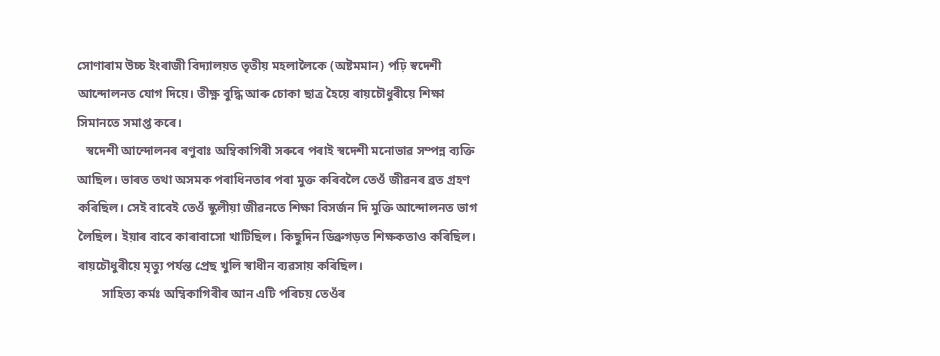সোণাৰাম উচ্চ ইংৰাজী বিদ্যালয়ত তৃতীয় মহলালৈকে (অষ্টমমান) পঢ়ি স্বদেশী আন্দোলনত যোগ দিয়ে। তীক্ষ্ণ বুদ্ধি আৰু চোকা ছাত্র হৈয়ে ৰায়চৌধুৰীয়ে শিক্ষা সিমানতে সমাপ্ত কৰে।
   স্বদেশী আন্দোলনৰ ৰণুবাঃ অম্বিকাগিৰী সৰুৰে পৰাই স্বদেশী মনোভাৱ সম্পন্ন ব্যক্তি আছিল। ভাৰত তথা অসমক পৰাধিনতাৰ পৰা মুক্ত কৰিবলৈ তেওঁ জীৱনৰ ব্ৰত গ্রহণ কৰিছিল। সেই বাবেই তেওঁ স্কুলীয়া জীৱনতে শিক্ষা বিসর্জন দি মুক্তি আন্দোলনত ভাগ লৈছিল। ইয়াৰ বাবে কাৰাবাসো খাটিছিল। কিছুদিন ডিব্ৰুগড়ত শিক্ষকতাও কৰিছিল। ৰায়চৌধুৰীয়ে মৃত্যু পর্যন্ত প্ৰেছ খুলি স্বাধীন ব্যৱসায় কৰিছিল।
        সাহিত্য কর্মঃ অম্বিকাগিৰীৰ আন এটি পৰিচয় তেওঁৰ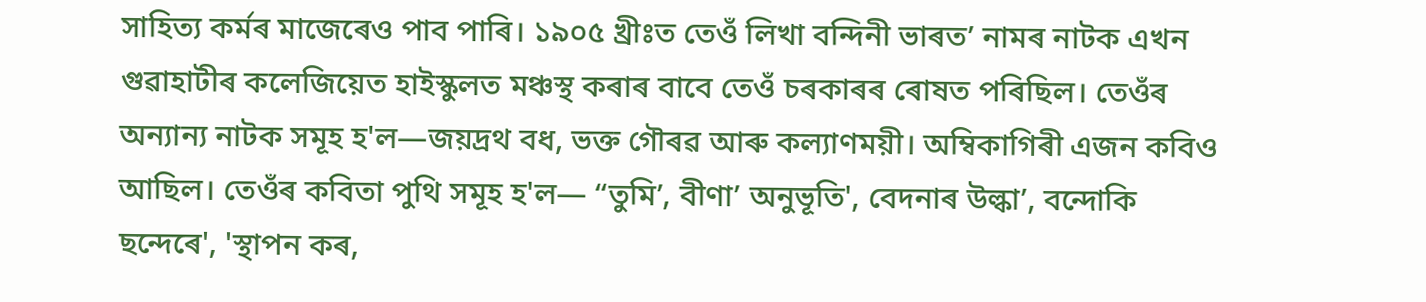সাহিত্য কর্মৰ মাজেৰেও পাব পাৰি। ১৯০৫ খ্রীঃত তেওঁ লিখা বন্দিনী ভাৰত’ নামৰ নাটক এখন গুৱাহাটীৰ কলেজিয়েত হাইস্কুলত মঞ্চস্থ কৰাৰ বাবে তেওঁ চৰকাৰৰ ৰোষত পৰিছিল। তেওঁৰ অন্যান্য নাটক সমূহ হ'ল—জয়দ্রথ বধ, ভক্ত গৌৰৱ আৰু কল্যাণময়ী। অম্বিকাগিৰী এজন কবিও আছিল। তেওঁৰ কবিতা পুথি সমূহ হ'ল— “তুমি’, বীণা’ অনুভূতি', বেদনাৰ উল্কা’, বন্দোকি ছন্দেৰে', 'স্থাপন কৰ,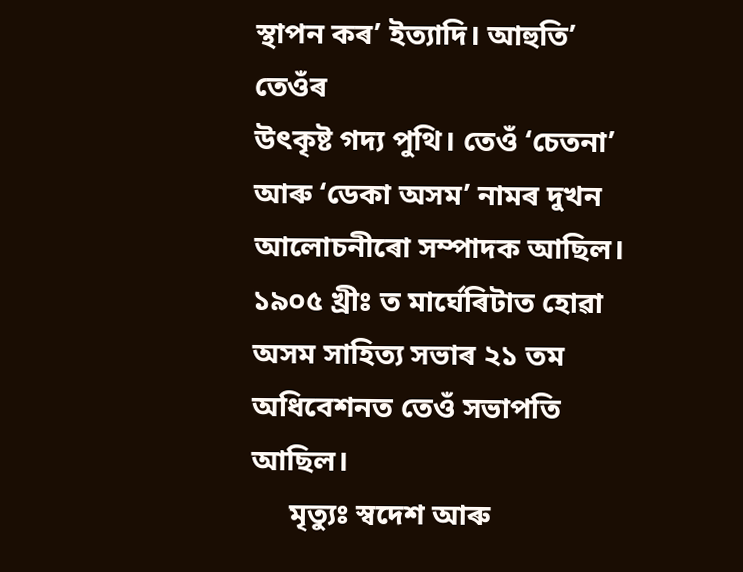স্থাপন কৰ’ ইত্যাদি। আহুতি’ তেওঁৰ
উৎকৃষ্ট গদ্য পুথি। তেওঁ ‘চেতনা’ আৰু ‘ডেকা অসম’ নামৰ দুখন আলোচনীৰো সম্পাদক আছিল। ১৯০৫ খ্রীঃ ত মাৰ্ঘেৰিটাত হোৱা অসম সাহিত্য সভাৰ ২১ তম অধিবেশনত তেওঁ সভাপতি আছিল।
     মৃত্যুঃ স্বদেশ আৰু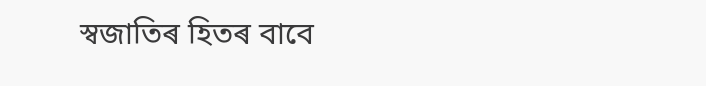স্বজাতিৰ হিতৰ বাবে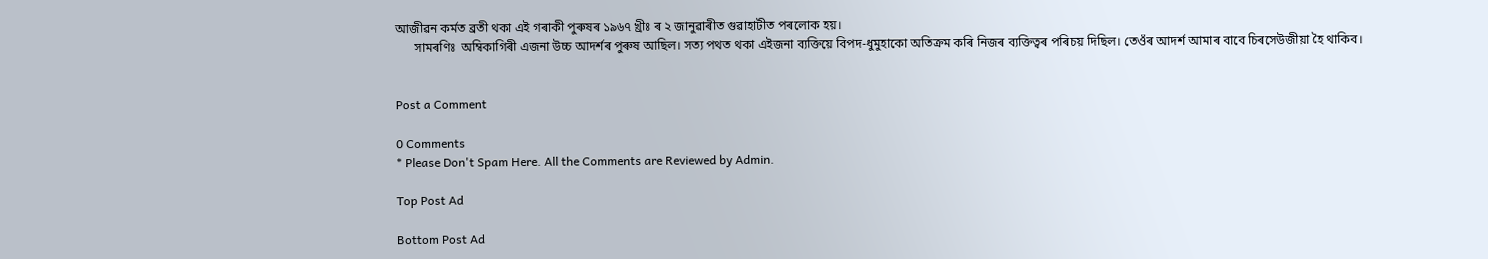আজীৱন কৰ্মত ব্ৰতী থকা এই গৰাকী পুৰুষৰ ১৯৬৭ খ্রীঃ ৰ ২ জানুৱাৰীত গুৱাহাটীত পৰলোক হয়।
      সামৰণিঃ  অম্বিকাগিৰী এজনা উচ্চ আদৰ্শৰ পুৰুষ আছিল। সত্য পথত থকা এইজনা ব্যক্তিয়ে বিপদ-ধুমুহাকো অতিক্রম কৰি নিজৰ ব্যক্তিত্বৰ পৰিচয় দিছিল। তেওঁৰ আদৰ্শ আমাৰ বাবে চিৰসেউজীয়া হৈ থাকিব।


Post a Comment

0 Comments
* Please Don't Spam Here. All the Comments are Reviewed by Admin.

Top Post Ad

Bottom Post Ad